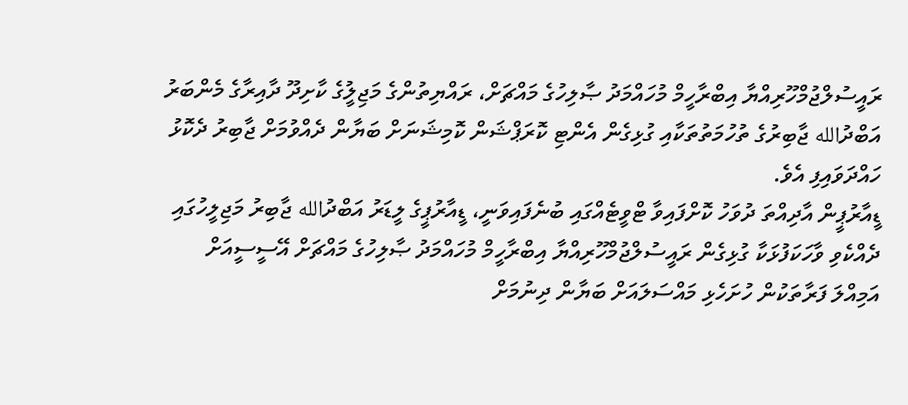ރައީސުލްޖުމްހޫރިއްޔާ އިބްރާހީމް މުހައްމަދު ޞާލިހުގެ މައްޗަށް، ރައްޔިތުންގެ މަޖިލީުގެ ކާށިދޫ ދާއިރާގެ މެންބަރު އަބްދުالله ޖާބިރުގެ ތުހުމަތުތަކާއި ގުޅިގެން އެންޓި ކޮރަޕްޝަން ކޮމިޝަނަށް ބަޔާން ދެއްވުމަށް ޖާބިރު ދެކޮޅު ހައްދަވައިފި އެވެ.
ޑީއާރުޕީން އާދިއްތަ ދުވަހު ކޮށްފައިވާ ޓްވީޓެއްގައި ބުނެފައިވަނީ، ޑީއާރުޕީގެ ލީޑަރު އަބްދުالله ޖާބިރު މަޖިލީހުގައި ދެއްކެވި ވާހަކަފުޅަކާ ގުޅިގެން ރައީސުލްޖުމްހޫރިއްޔާ އިބްރާހީމް މުހައްމަދު ޞާލިހުގެ މައްޗަށް އޭސީސީއަށް އަމިއްލަ ފަރާތަކުން ހުށަހެޅި މައްސަލައަށް ބަޔާން ދިނުމަށް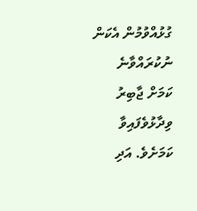ގުޅުއްވުމުން އެކަން ނުކުރައްވާނެ ކަމަށް ޖާބިރު ވިދާޅުވެފައިވާ ކަމަށެވެ. އަދި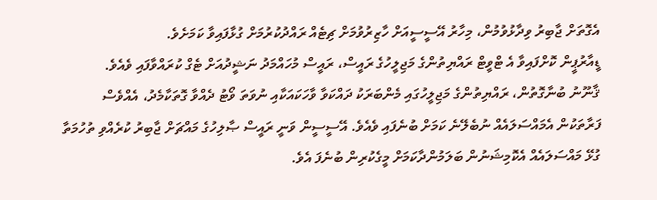އެގޮތަށް ޖާބިރު ވިދާޅުވުމުން، މިހާރު އޭސީސީއަށް ހާޒިރުވުމަށް ޗިޓެއް ރައްދުކުރުމަށް ގުޅާފައިވާ ކަމަށެވެ.
ޑީއާރުޕީން ކޮށްފައިވާ އެ ޓްވީޓް ރައްޔިތުންގެ މަޖިލީހުގެ ރައީސް، ރައީސް މުހައްމަދު ނަޝީދުއަށް ޓެގް ކުރައްވާފައި ވެއެވެ.
ޤާނޫނު ބުނާގޮތުން، ރައްޔިތުންގެ މަޖިލީހުގައި މެންބަރަކު ދައްކަވާ ވާހަކައަކާއި ނުވަތަ ވޯޓު ދެއްވާ ގޮތަކާމެދު، އެއްވެސް ފަރާތަކުން އެމައްސަލައެއް ނުބެލޭނެ ކަމަށް ބުނެފައި ވެއެވެ. އޭސީސީން ވަނީ ރައީސް ޞާލިހުގެ މައްޗަށް ޖާބިރު ކުރެއްވި ތުހުމަތާ ގުޅޭ މައްސަލައެއް އެކޮމިޝަނުން ބަލަމުންދާކަމަށް މީގެކުރިން ބުނެފަ އެވެ.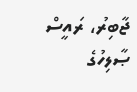ޖާބިރު، ރައީސް ޞާލިހުގެ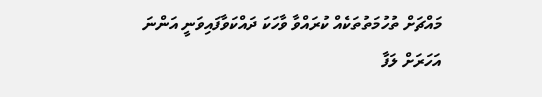މައްޗަށް ތުހުމަތުތަކެއް ކުރައްވާ ވާހަކަ ދައްކަވާފައިވަނީ އަންނަ އަހަރަށް ލަފާ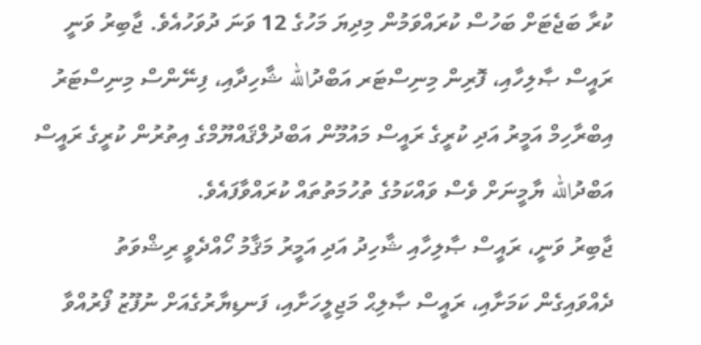ކުރާ ބަޖެޓަށް ބަހުސް ކުރައްވަމުން މިދިޔަ މަހުގެ 12 ވަނަ ދުވަހުއެވެ. ޖާބިރު ވަނީ ރައީސް ޞާލިހާއި، ފޮރިން މިނިސްޓަރ އަބްދުالله ޝާހިދާއި، ފިނޭންސް މިނިސްޓަރު އިބްރާހިމް އަމީރު އަދި ކުރީގެ ރައީސް މައުމޫން އަބްދުލްޤައްޔޫމްގެ އިތުރުން ކުރީގެ ރައީސް އަބްދުالله ޔާމީނަށް ވެސް ވައްކަމުގެ ތުހުމަތުތައް ކުރައްވާފައެވެ.
ޖާބިރު ވަނީ، ރައީސް ޞާލިހާއި ޝާހިދު އަދި އަމީރު މަޤާމު ހޯއްދެވީ ރިޝްވަތު ދެއްވައިގެން ކަމަށާއި، ރައީސް ޞާލިޙް މަޖިލީހަށާއި، ފަނޑިޔާރުގެއަށް ނުފޫޒު ފޯރުއްވާ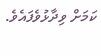ކަމަށް ވިދާޅުވެފައެވެ.